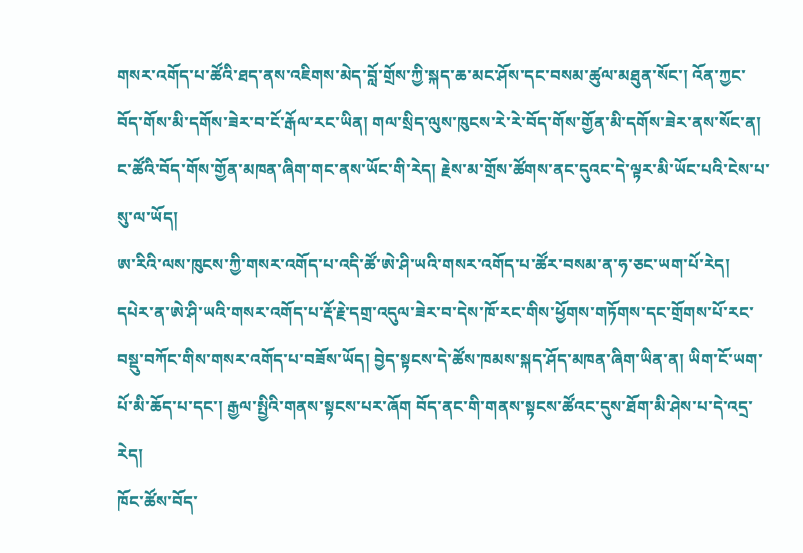གསར་འགོད་པ་ཚོའི་ཐད་ནས་འཇིགས་མེད་བློ་གྲོས་ཀྱི་སྐད་ཆ་མང་ཤོས་དང་བསམ་ཚུལ་མཐུན་སོང་། འོན་ཀྱང་བོད་གོས་མི་དགོས་ཟེར་བ་ངོ་རྒོལ་རང་ཡིན། གལ་སྲིད་ལུས་ཁུངས་རེ་རེ་བོད་གོས་གྱོན་མི་དགོས་ཟེར་ནས་སོང་ན། ང་ཚོའི་བོད་གོས་གྱོན་མཁན་ཞིག་གང་ནས་ཡོང་གི་རེད། རྗེས་མ་གྲོས་ཚོགས་ནང་དུའང་དེ་ལྟར་མི་ཡོང་པའི་ངེས་པ་སུ་ལ་ཡོད།
ཨ་རིའི་ལས་ཁུངས་ཀྱི་གསར་འགོད་པ་འདི་ཚོ་ཨེ་ཤི་ཡའི་གསར་འགོད་པ་ཚོར་བསམ་ན་ཧ་ཅང་ཡག་པོ་རེད། དཔེར་ན་ཨེ་ཤི་ཡའི་གསར་འགོད་པ་རྡོ་རྗེ་དགྲ་འདུལ་ཟེར་བ་དེས་ཁོ་རང་གིས་ཕྱོགས་གཏོགས་དང་གྲོགས་པོ་རང་བསྡུ་བཀོང་གིས་གསར་འགོད་པ་བཟོས་ཡོད། བྱེད་སྟངས་དེ་ཚོས་ཁམས་སྐད་ཤོད་མཁན་ཞིག་ཡིན་ན། ཡིག་ངོ་ཡག་པོ་མི་ཆོད་པ་དང་། རྒྱལ་སྤྱིའི་གནས་སྟངས་པར་ཞོག བོད་ནང་གི་གནས་སྟངས་ཚོའང་དུས་ཐོག་མི་ཤེས་པ་དེ་འདྲ་རེད།
ཁོང་ཚོས་བོད་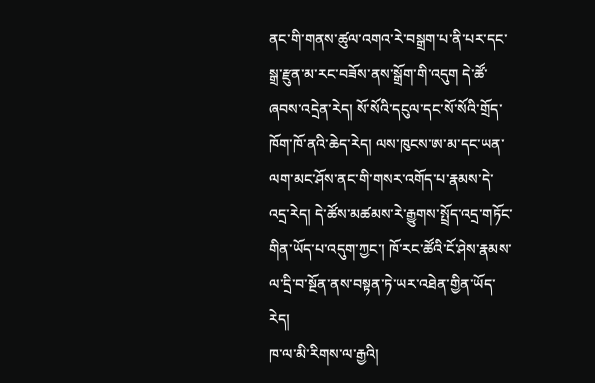ནང་གི་གནས་ཚུལ་འགའ་རེ་བསྒྲག་པ་ནི་པར་དང་སྒྲ་རྫུན་མ་རང་བཟོས་ནས་སྒྲོག་གི་འདུག དེ་ཚོ་ཞབས་འདྲེན་རེད། སོ་སོའི་དངུལ་དང་སོ་སོའི་གྲོད་ཁོག་ཁོ་ནའི་ཆེད་རེད། ལས་ཁུངས་ཨ་མ་དང་ཡན་ལག་མང་ཤོས་ནང་གི་གསར་འགོད་པ་རྣམས་དེ་འདྲ་རེད། དེ་ཚོས་མཚམས་རེ་རྒྱུགས་སྤྲོད་འདྲ་གཏོང་གིན་ཡོད་པ་འདུག་ཀྱང་། ཁོ་རང་ཚོའི་ངོ་ཤེས་རྣམས་ལ་དྲི་བ་སྔོན་ནས་བསྟན་ཏེ་ཡར་འཐེན་གྱིན་ཡོད་རེད།
ཁ་ལ་མི་རིགས་ལ་རྒྱའི།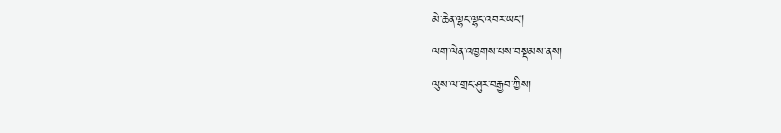མེ་ཆེན་ལྷང་ལྷང་འབར་ཡང།
ལག་ལེན་འཁྱགས་པས་བསྡམས་ནས།
ལུས་ལ་གྲང་ཤུར་བརྒྱབ་ཀྱིས།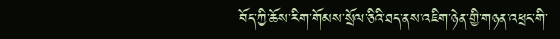བོད་ཀྱི་ཆོས་རིག་གོམས་སྲོལ་ཅིའི་ཐད་ནས་འཇིག་ཉེན་གྱི་གཉན་འཕྲང་གི་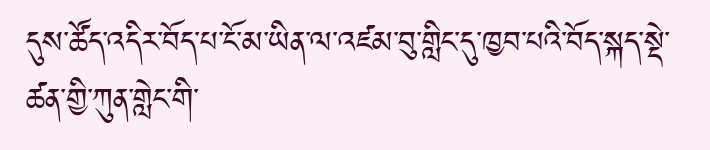དུས་ཚོད་འདིར་བོད་པ་ངོ་མ་ཡིན་ལ་འཛམ་བུ་གླིང་དུ་ཁྱབ་པའི་བོད་སྐད་སྡེ་ཚན་གྱི་ཀུན་གླེང་གི་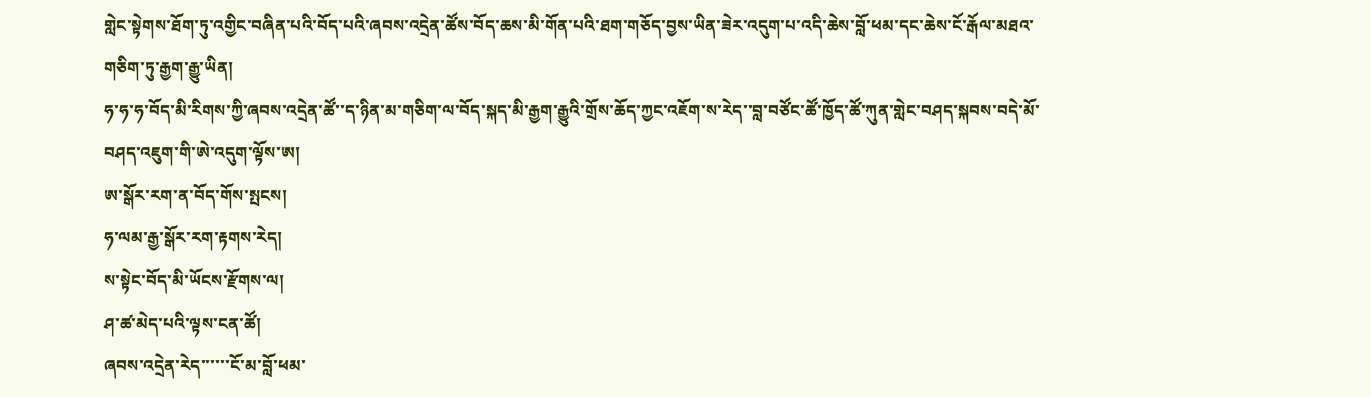གླེང་སྟེགས་ཐོག་ཏུ་འགྱིང་བཞིན་པའི་བོད་པའི་ཞབས་འདྲེན་ཚོས་བོད་ཆས་མི་གོན་པའི་ཐག་གཅོད་བྱས་ཡིན་ཟེར་འདུག་པ་འདི་ཆེས་བློ་ཕམ་དང་ཆེས་ངོ་རྒོལ་མཐའ་གཅིག་ཏུ་རྒྱག་རྒྱུ་ཡིན།
ཧ་ཧ་ཧ་བོད་མི་རིགས་ཀྱི་ཞབས་འདྲེན་ཚོ་་ད་ཉིན་མ་གཅིག་ལ་བོད་སྐད་མི་རྒྱག་རྒྱུའི་གྲོས་ཆོད་ཀྱང་འཇོག་ས་རེད་་བླ་བཙོང་ཚོ་ཁྱོད་ཚོ་ཀུན་གླེང་བཤད་སྐབས་བདེ་མོ་བཤད་འཇུག་གི་ཨེ་འདུག་ལྟོས་ཨ།
ཨ་སྒོར་རག་ན་བོད་གོས་སྤངས།
ཧ་ལམ་རྒྱ་སྒོར་རག་རྟགས་རེད།
ས་སྟེང་བོད་མི་ཡོངས་རྫོགས་ལ།
ཤ་ཚ་མེད་པའི་ལྟས་ངན་ཚོ།
ཞབས་འདྲེན་རེད་་་་་་ངོ་མ་བློ་ཕམ་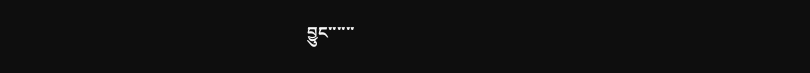བྱུང་་་་་་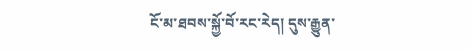ངོ་མ་ཐབས་སྐྱོ་བོ་རང་རེད། དུས་རྒྱུན་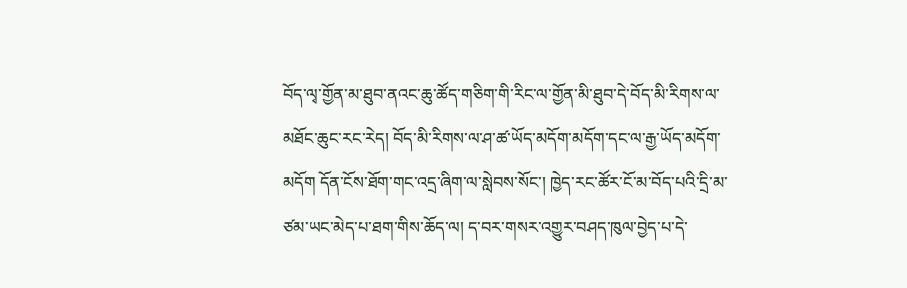བོད་ལྭ་གྱོན་མ་ཐུབ་ནའང་ཆུ་ཚོད་གཅིག་གི་རིང་ལ་གྱོན་མི་ཐུབ་དེ་བོད་མི་རིགས་ལ་མཐོང་ཆུང་རང་རེད། བོད་མི་རིགས་ལ་ཤ་ཚ་ཡོད་མདོག་མདོག་དང་ལ་རྒྱ་ཡོད་མདོག་མདོག དོན་ངོས་ཐོག་གང་འདྲ་ཞིག་ལ་སླེབས་སོང་། ཁྱེད་རང་ཚོར་ངོ་མ་བོད་པའི་དྲི་མ་ཙམ་ཡང་མེད་པ་ཐག་གིས་ཆོད་ལ། ད་བར་གསར་འགྱུར་བཤད་ཁུལ་བྱེད་པ་དེ་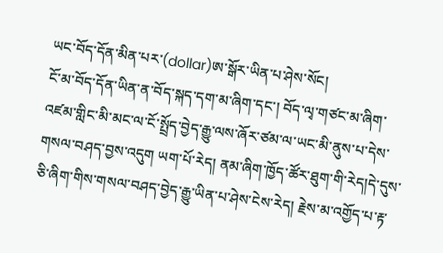ཡང་བོད་དོན་མིན་པར་(dollar)ཨ་སྒོར་ཡིན་པ་ཤེས་སོང།
ངོ་མ་བོད་དོན་ཡིན་ན་བོད་སྐད་དག་མ་ཞིག་དང་། བོད་ལྭ་གཙང་མ་ཞིག་འཛམ་གླིང་མི་མང་ལ་ངོ་སྤྲོད་བྱེད་རྒྱུ་ལས་ཞོར་ཙམ་ལ་ཡང་མི་ནུས་པ་དེས་གསལ་བཤད་བྱས་འདུག ཡག་པོ་རེད། ནམ་ཞིག་ཁྱོད་ཚོར་ཐུག་གི་རེད།དེ་དུས་ཅི་ཞིག་གིས་གསལ་བཤད་བྱེད་རྒྱུ་ཡིན་པ་ཤེས་ངེས་རེད། རྗེས་མ་འགྱོད་པ་རྟ་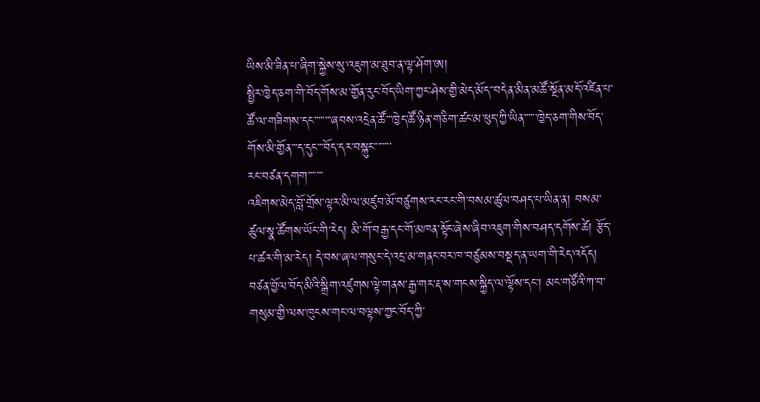ཡིས་མི་ཟིན་པ་ཞིག་སྐྱེས་སུ་འཇུག་མ་ཐུབ་ན་ལྟ་ཤོག་ཨ།
སྤྱིར་ཁྱེད་ཅག་གི་བོད་གོས་མ་གྱོན་རུང་བོད་ཡིག་ཀྱང་ཤེས་གྱི་མེད་མོད་་བདེན་མིན་མཚོ་སྔོན་མདོ་འཛིན་པ་ཚོ་ལ་གཟིགས་དང་་་་་་་་ཞབས་འདྲེན་ཚོ་་་ཁྱེད་ཚོ་ཉིན་གཅིག་ཚང་མ་ཕུད་ཀྱི་ཡིན་་་་་་ཁྱེད་ཅག་གིས་བོད་གོས་མི་གྱོན་་་ད་དུང་་་བོད་དར་བསྐུང་་་་་་་་
རང་བཙན་དགག་་་་་་་
འཇིགས་མེད་བློ་གྲོས་ལྟར་མི་ལ་མཛུབ་མོ་བཙུགས་རང་རང་གི་བསམ་ཚུལ་བཤད་པ་ཡིན་ན། བསམ་ཚུལ་སྣ་ཚོགས་ཡོང་གི་རེད། མི་གོ་བརྒྱ་དང་གོ་མཁན་སྟོང་ཞེས་ཞིབ་འཇུག་གིས་བཤད་དགོས་ཚེ། རྩོད་པ་ཚར་གི་མ་རེད། དེ་བས་ཞལ་གསུང་དེ་འདྲ་མ་གནང་བར་ཁ་བཙུམས་བསྡད་ན་ཡག་གི་རེད་འདོད།
བཙན་བྱོལ་བོད་མིའི་སྒྲིག་འཛུགས་ལྟེ་གནས་རྒྱ་གར་རྡ་ས་གངས་སྐྱིད་ལ་ལྟོས་དང་། མང་གཙོའི་ཀ་བ་གསུམ་གྱི་ལས་ཁུངས་གང་ལ་བལྟས་ཀྱང་བོད་ཀྱི་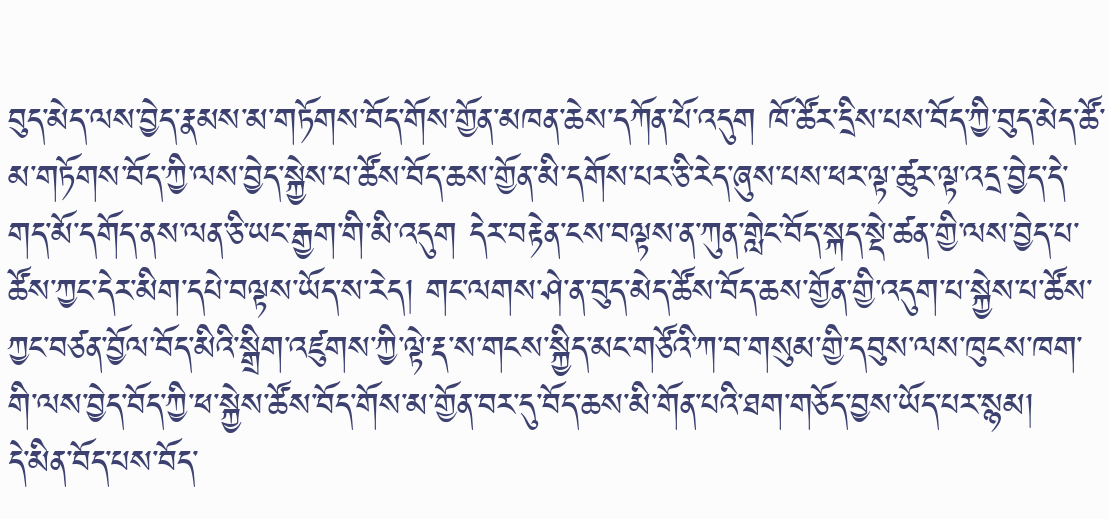བུད་མེད་ལས་བྱེད་རྣམས་མ་གཏོགས་བོད་གོས་གྱོན་མཁན་ཆེས་དཀོན་པོ་འདུག ཁོ་ཚོར་དྲིས་པས་བོད་ཀྱི་བུད་མེད་ཚོ་མ་གཏོགས་བོད་ཀྱི་ལས་བྱེད་སྐྱེས་པ་ཚོས་བོད་ཆས་གྱོན་མི་དགོས་པར་ཅི་རེད་ཞུས་པས་ཕར་ལྟ་ཚུར་ལྟ་འདྲ་བྱེད་དེ་གད་མོ་དགོད་ནས་ལན་ཅི་ཡང་རྒྱག་གི་མི་འདུག དེར་བརྟེན་ངས་བལྟས་ན་ཀུན་གླེང་བོད་སྐད་སྡེ་ཚན་གྱི་ལས་བྱེད་པ་ཚོས་ཀྱང་དེར་མིག་དཔེ་བལྟས་ཡོད་ས་རེད། གང་ལགས་ཤེ་ན་བུད་མེད་ཚོས་བོད་ཆས་གྱོན་གྱི་འདུག་པ་སྐྱེས་པ་ཚོས་ཀྱང་བཙན་བྱོལ་བོད་མིའི་སྒྲིག་འཛུགས་ཀྱི་ལྟེ་རྡ་ས་གངས་སྐྱིད་མང་གཙོའི་ཀ་བ་གསུམ་གྱི་དབུས་ལས་ཁུངས་ཁག་གི་ལས་བྱེད་བོད་ཀྱི་ཕ་སྐྱེས་ཚོས་བོད་གོས་མ་གྱོན་བར་དུ་བོད་ཆས་མི་གོན་པའི་ཐག་གཅོད་བྱས་ཡོད་པར་སྙམ།
དེ་མིན་བོད་པས་བོད་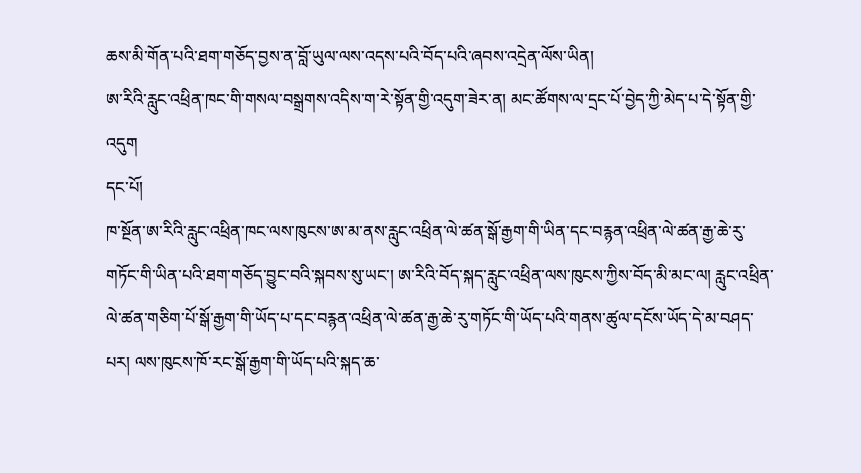ཆས་མི་གོན་པའི་ཐག་གཅོད་བྱས་ན་བློ་ཡུལ་ལས་འདས་པའི་བོད་པའི་ཞབས་འདྲེན་ལོས་ཡིན།
ཨ་རིའི་རླུང་འཕྲིན་ཁང་གི་གསལ་བསྒྲགས་འདིས་ག་རེ་སྟོན་གྱི་འདུག་ཟེར་ན། མང་ཚོགས་ལ་དྲང་པོ་བྱེད་ཀྱི་མེད་པ་དེ་སྟོན་གྱི་འདུག
དང་པོ།
ཁ་སྔོན་ཨ་རིའི་རླུང་འཕྲིན་ཁང་ལས་ཁུངས་ཨ་མ་ནས་རླུང་འཕྲིན་ལེ་ཚན་སྒོ་རྒྱག་གི་ཡིན་དང་བརྙན་འཕྲིན་ལེ་ཚན་རྒྱ་ཆེ་རུ་གཏོང་གི་ཡིན་པའི་ཐག་གཅོད་བྱུང་བའི་སྐབས་སུ་ཡང་། ཨ་རིའི་བོད་སྐད་རླུང་འཕྲིན་ལས་ཁུངས་ཀྱིས་བོད་མི་མང་ལ། རླུང་འཕྲིན་ལེ་ཚན་གཅིག་པོ་སྒོ་རྒྱག་གི་ཡོད་པ་དང་བརྙན་འཕྲིན་ལེ་ཚན་རྒྱ་ཆེ་རུ་གཏོང་གི་ཡོད་པའི་གནས་ཚུལ་དངོས་ཡོད་དེ་མ་བཤད་པར། ལས་ཁུངས་ཁོ་རང་སྒོ་རྒྱག་གི་ཡོད་པའི་སྐད་ཆ་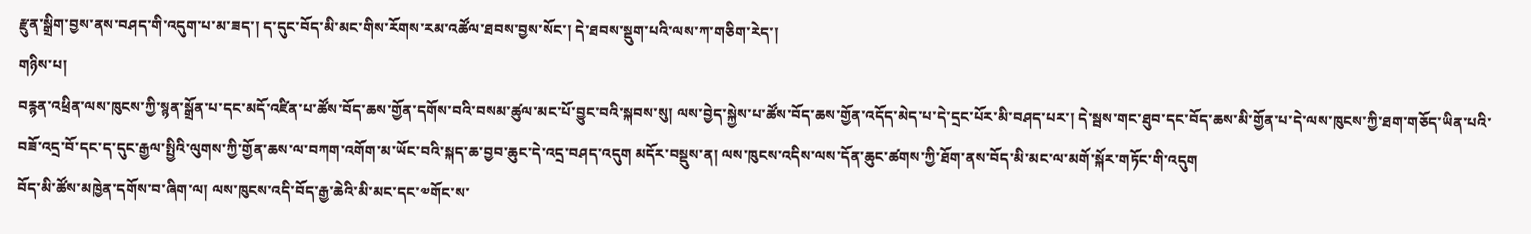རྫུན་སྒྲིག་བྱས་ནས་བཤད་གི་འདུག་པ་མ་ཟད་། ད་དུང་བོད་མི་མང་གིས་རོགས་རམ་འཚོལ་ཐབས་བྱས་སོང་། དེ་ཐབས་སྡུག་པའི་ལས་ཀ་གཅིག་རེད་།
གཉིས་པ།
བརྙན་འཕྲིན་ལས་ཁུངས་ཀྱི་སྙན་སྒྲོན་པ་དང་མདོ་འཛིན་པ་ཚོས་བོད་ཆས་གྱོན་དགོས་བའི་བསམ་ཚུལ་མང་པོ་བྱུང་བའི་སྐབས་སུ། ལས་བྱེད་སྐྱེས་པ་ཚོས་བོད་ཆས་གྱོན་འདོད་མེད་པ་དེ་དྲང་པོར་མི་བཤད་པར་། དེ་སྦས་གང་ཐུབ་དང་བོད་ཆས་མི་གྱོན་པ་དེ་ལས་ཁུངས་ཀྱི་ཐག་གཅོད་ཡིན་པའི་བཟོ་འདྲ་བོ་དང་ད་དུང་རྒྱལ་སྤྱིའི་ལུགས་ཀྱི་གྱོན་ཆས་ལ་བཀག་འགོག་མ་ཡོང་བའི་སྐད་ཆ་བྱབ་ཆུང་དེ་འདྲ་བཤད་འདུག མདོར་བསྡུས་ན། ལས་ཁུངས་འདིས་ལས་དོན་ཆུང་ཚགས་ཀྱི་ཐོག་ནས་བོད་མི་མང་ལ་མགོ་སྐོར་གཏོང་གི་འདུག
བོད་མི་ཚོས་མཁྱེན་དགོས་བ་ཞིག་ལ། ལས་ཁུངས་འདི་བོད་རྒྱ་ཆེའི་མི་མང་དང་༧གོང་ས་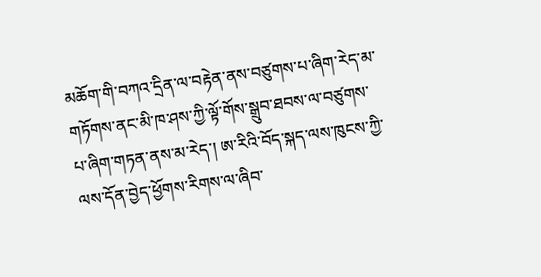མཆོག་གི་བཀའ་དྲིན་ལ་བརྟེན་ནས་བཙུགས་པ་ཞིག་རེད་མ་གཏོགས་ནང་མི་ཁ་ཤས་ཀྱི་ལྟོ་གོས་སྒྲུབ་ཐབས་ལ་བཙུགས་པ་ཞིག་གཏན་ནས་མ་རེད་། ཨ་རིའི་བོད་སྐད་ལས་ཁུངས་ཀྱི་ལས་དོན་བྱེད་ཕྱོགས་རིགས་ལ་ཞིབ་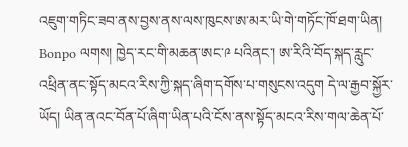འཇུག་གཏིང་ཟབ་ནས་བྱས་ནས་ལས་ཁུངས་ཨ་མར་ཡི་གེ་གཏོང་ཁོ་ཐག་ཡིན།
Bonpo ལགས། ཁྱེད་རང་གི་མཆན་ཨང་༩ པའིནང་། ཨ་རིའི་བོད་སྐད་རླུང་འཕྲིན་ནང་སྟོད་མངའ་རིས་ཀྱི་སྐད་ཞིག་དགོས་པ་གསུངས་འདུག དེ་ལ་རྒྱབ་སྐྱོར་ཡོད། ཡིན་ནའང་བོན་པོ་ཞིག་ཡིན་པའི་ངོས་ནས་སྟོད་མངའ་རིས་གལ་ཆེན་པོ་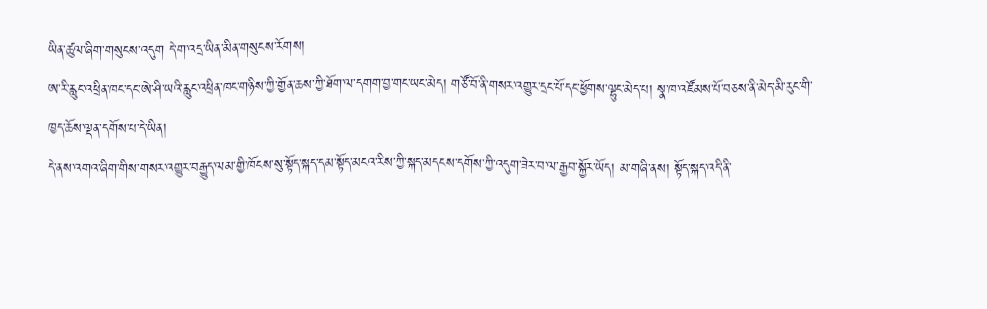ཡིན་ཚུལ་ཞིག་གསུངས་འདུག དེ་ག་འདྲ་ཡིན་མིན་གསུངས་རོགས།
ཨ་རི་རླུང་འཕྲིན་ཁང་དང་ཨེ་ཤི་ཡའི་རླུང་འཕྲིན་ཁང་གཉིས་ཀྱི་གྱོན་ཆས་ཀྱི་ཐོག་ལ་དགག་བྱ་གང་ཡང་མེད། གཙོ་བོ་ནི་གསར་འགྱུར་དྲང་པོ་དང་ཕྱོགས་ལྷུང་མེད་པ། སྣ་ཁ་འཛོམས་པོ་བཅས་ནི་མེད་མི་རུང་གི་ཁྱད་ཆོས་ལྡན་དགོས་པ་དེ་ཡིན།
དེ་ནས་འགའ་ཞིག་གིས་གསར་འགྱུར་བརྒྱུད་ལམ་གྱི་ཁོངས་སུ་སྟོད་སྐད་དམ་སྟོད་མངའ་རིས་ཀྱི་སྐད་མདངས་དགོས་ཀྱི་འདུག་ཟེར་བ་ལ་རྒྱབ་སྐྱོར་ཡོད། མ་གཞི་ནས། སྟོད་སྐད་འདི་ནི་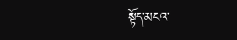སྟོད་མངའ་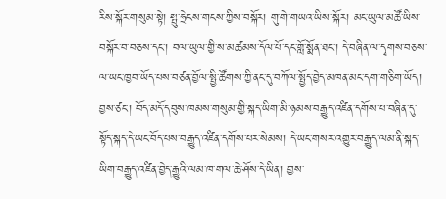རིས་སྐོར་གསུམ་སྟེ། སྤུ་ཧྲེངས་གངས་ཀྱིས་བསྐོར། གུ་གེ་གཡའ་ཡིས་སྐོར། མང་ཡུལ་མཚོ་ཡིས་བསྐོར་བ་བཅས་དང་། བལ་ཡུལ་གྱི་ས་མཚམས་དོལ་པོ་དང་གློ་སྨོན་ཐང་། དེ་བཞིན་ལ་དྭགས་བཅས་ལ་ཡང་ཁྱབ་ཡོད་པས་བཙན་བྱོལ་སྤྱི་ཚོགས་ཀྱི་ནང་དུ་བཀོལ་སྤྱོད་བྱེད་མཁན་མང་དག་གཅིག་ཡོད། བྱས་ཙང་། བོད་མདོ་དབུས་ཁམས་གསུམ་གྱི་སྐད་ཡིག་མི་ཉམས་བརྒྱུད་འཛིན་དགོས་པ་བཞིན་དུ་སྟོད་སྐད་དེ་ཡང་བོད་པས་བརྒྱུད་འཛིན་དགོས་པར་སེམས། དེ་ཡང་གསར་འགྱུར་བརྒྱུད་ལམ་ནི་སྐད་ཡིག་བརྒྱུད་འཛིན་བྱེད་རྒྱུའི་ལམ་ཁ་གལ་ཆེ་ཤོས་དེ་ཡིན། བྱས་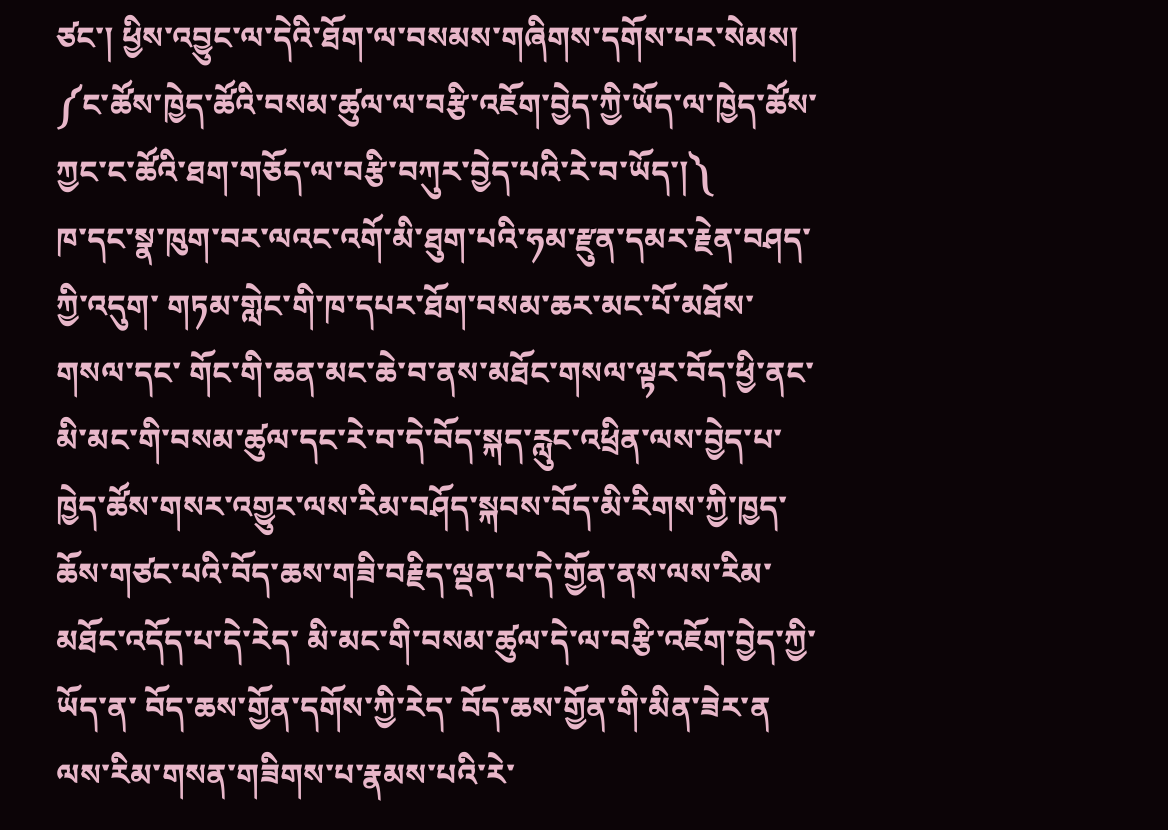ཙང་། ཕྱིས་འབྱུང་ལ་དེའི་ཐོག་ལ་བསམས་གཞིགས་དགོས་པར་སེམས།
༼ང་ཚོས་ཁྱེད་ཚོའི་བསམ་ཚུལ་ལ་བརྩི་འཇོག་བྱེད་ཀྱི་ཡོད་ལ་ཁྱེད་ཚོས་ཀྱང་ང་ཚོའི་ཐག་གཅོད་ལ་བརྩི་བཀུར་བྱེད་པའི་རེ་བ་ཡོད་།༽
ཁ་དང་སྣ་ཁུག་བར་ལའང་འགོ་མི་ཐུག་པའི་ཧམ་རྫུན་དམར་རྗེན་བཤད་ཀྱི་འདུག་ གཏམ་གླེང་གི་ཁ་དཔར་ཐོག་བསམ་ཆར་མང་པོ་མཐོས་གསལ་དང་ གོང་གི་ཆན་མང་ཆེ་བ་ནས་མཐོང་གསལ་ལྟར་བོད་ཕྱི་ནང་མི་མང་གི་བསམ་ཚུལ་དང་རེ་བ་དེ་བོད་སྐད་རླུང་འཕྲིན་ལས་བྱེད་པ་ཁྱེད་ཚོས་གསར་འགྱུར་ལས་རིམ་བཤོད་སྐབས་བོད་མི་རིགས་ཀྱི་ཁྱད་ཆོས་གཙང་པའི་བོད་ཆས་གཟི་བརྗིད་ལྡན་པ་དེ་གྱོན་ནས་ལས་རིམ་མཐོང་འདོད་པ་དེ་རེད་ མི་མང་གི་བསམ་ཚུལ་དེ་ལ་བརྩི་འཇོག་བྱེད་ཀྱི་ཡོད་ན་ བོད་ཆས་གྱོན་དགོས་ཀྱི་རེད་ བོད་ཆས་གྱོན་གི་མིན་ཟེར་ན ལས་རིམ་གསན་གཟིགས་པ་རྣམས་པའི་རེ་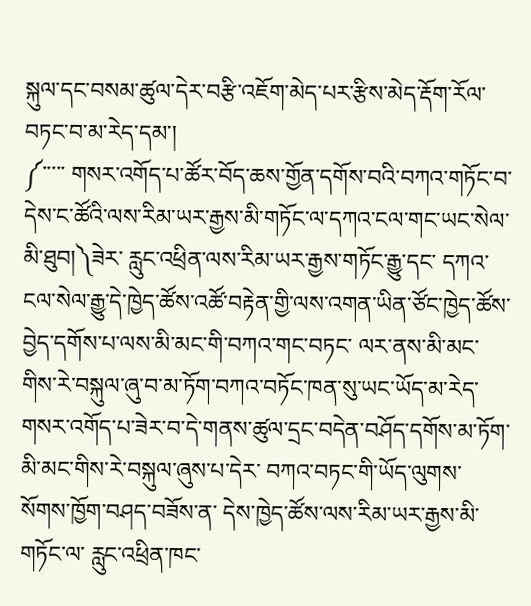སྐུལ་དང་བསམ་ཚུལ་དེར་བརྩི་འཇོག་མེད་པར་རྩིས་མེད་རྡོག་རོལ་བཏང་བ་མ་རེད་དམ་།
༼་་་་་ གསར་འགོད་པ་ཚོར་བོད་ཆས་གྱོན་དགོས་བའི་བཀའ་གཏོང་བ་དེས་ང་ཚོའི་ལས་རིམ་ཡར་རྒྱས་མི་གཏོང་ལ་དཀའ་ངལ་གང་ཡང་སེལ་མི་ཐུབ།༽ཟེར་ རླུང་འཕྲིན་ལས་རིམ་ཡར་རྒྱས་གཏོང་རྒྱུ་དང་ དཀའ་ངལ་སེལ་རྒྱུ་དེ་ཁྱེད་ཚོས་འཚོ་བརྟེན་གྱི་ལས་འགན་ཡིན་ཙོང་ཁྱེད་ཚོས་བྱེད་དགོས་པ་ལས་མི་མང་གི་བཀའ་གང་བཏང་ ལར་ནས་མི་མང་གིས་རེ་བསྐུལ་ཞུ་བ་མ་ཏོག་བཀའ་བཏོང་ཁན་སུ་ཡང་ཡོད་མ་རེད་ གསར་འགོད་པ་ཟེར་བ་དེ་གནས་ཚུལ་དྲང་བདེན་བཤོད་དགོས་མ་ཏོག་ མི་མང་གིས་རེ་བསྐུལ་ཞུས་པ་དེར་ བཀའ་བཏང་གི་ཡོད་ལུགས་སོགས་ཁྱོག་བཤད་བཟོས་ན་ དེས་ཁྱེད་ཚོས་ལས་རིམ་ཡར་རྒྱས་མི་གཏོང་ལ་ རླུང་འཕྲིན་ཁང་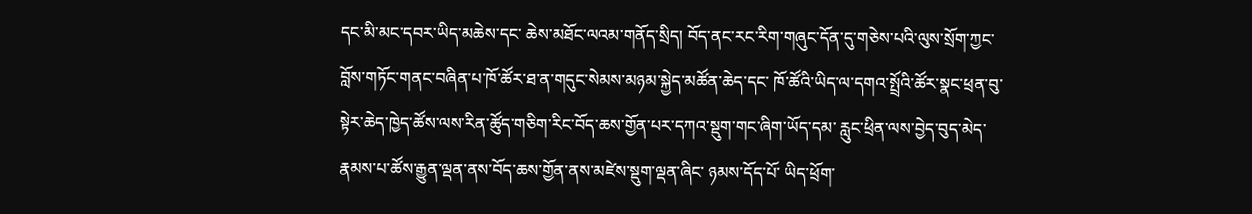དང་མི་མང་དབར་ཡིད་མཆེས་དང་ ཆེས་མཐོང་ལའམ་གནོད་སྲིད། བོད་ནང་རང་རིག་གཞུང་དོན་དུ་གཅེས་པའི་ལུས་སྲོག་ཀྱང་བློས་གཏོང་གནང་བཞིན་པ་ཁོ་ཚོར་ཐ་ན་གདུང་སེམས་མཉམ་སྐྱེད་མཚོན་ཆེད་དང་ ཁོ་ཚོའི་ཡིད་ལ་དགའ་སྤྲོའི་ཚོར་སྣང་ཕྲན་བུ་སྟེར་ཆེད་ཁྱེད་ཚོས་ལས་རིན་ཚོུད་གཅིག་རིང་བོད་ཆས་གྱོན་པར་དཀའ་སྡུག་གང་ཞིག་ཡོད་དམ་ རླུང་ཕྲིན་ལས་བྱེད་བུད་མེད་རྣམས་པ་ཚོས་རྒྱུན་ལྡན་ནས་བོད་ཆས་གྱོན་ནས་མཛེས་སྡུག་ལྡན་ཞིང་ ཉམས་དོད་པོ་ ཡིད་ཕྲོག་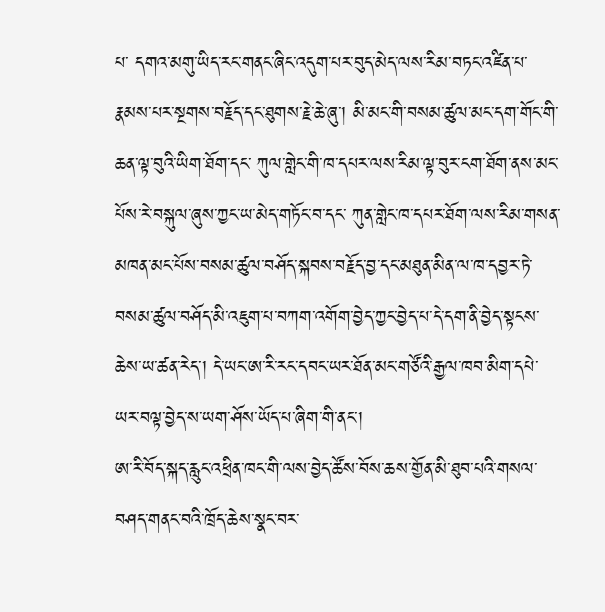པ་ དགའ་མགུ་ཡིད་རང་གནང་ཞིང་འདུག་པར་བུད་མེད་ལས་རིམ་བཏང་འཛིན་པ་རྣམས་པར་སྔགས་བརྗོད་དང་ཐུགས་རྗེ་ཆེ་ཞུ་། མི་མང་གི་བསམ་ཚུལ་མང་དག་གོང་གི་ཆན་ལྟ་བུའི་ཡིག་ཐོག་དང་ ཀུལ་གླེང་གི་ཁ་དཔར་ལས་རིམ་ལྟ་བུར་ངག་ཐོག་ནས་མང་པོས་རེ་བསྐུལ་ཞུས་ཀྱང་ཡ་མེད་གཏོང་བ་དང་ ཀུན་གླེང་ཁ་དཔར་ཐོག་ལས་རིམ་གསན་མཁན་མང་པོས་བསམ་ཚུལ་བཤོད་སྐབས་བརྗོད་བྱ་དང་མཐུན་མིན་ལ་ཁ་དབྱར་ཏེ་བསམ་ཚུལ་བཤོད་མི་འཇུག་པ་བཀག་འགོག་བྱེད་ཀྱང་བྱེད་པ་དེ་དག་ནི་བྱེད་སྟངས་ཆེས་ཡ་ཚན་རེད་། དེ་ཡང་ཨ་རི་རང་དབང་ཡར་ཐོན་མང་གཙོའི་རྒྱལ་ཁབ་མིག་དཔེ་ཡར་བལྟ་བྱེད་ས་ཡག་ཤོས་ཡོད་པ་ཞིག་གི་ནང་།
ཨ་རི་བོད་སྐད་རླུང་འཕྲིན་ཁང་གི་ལས་བྱེད་ཚོས་བོས་ཆས་གྱོན་མི་ཐུབ་པའི་གསལ་བཤད་གནང་བའི་ཁྲོད་ཆེས་སྣང་བར་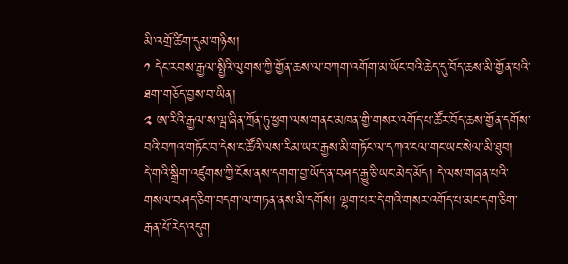མི་འགྲོ་ཚིག་དུམ་གཉིས།
༡ དེང་རབས་རྒྱལ་སྤྱིའི་ལུགས་ཀྱི་གྱོན་ཆས་ལ་བཀག་འགོག་མ་ཡོང་བའི་ཆེད་དུ་བོད་ཆས་མི་གྱོན་པའི་ཐག་གཅོད་བྱས་བ་ཡིན།
༢ ཨ་རིའི་རྒྱལ་ས་ལྦ་ཞིན་ཀྲོན་ཏུ་ཕྱག་ལས་གནང་མཁན་གྱི་གསར་འགོད་པ་ཚོར་བོད་ཆས་གྱོན་དགོས་བའི་བཀའ་གཏོང་བ་དེས་ང་ཚོའི་ལས་རིམ་ཡར་རྒྱས་མི་གཏོང་ལ་དཀའ་ངལ་གང་ཡང་སེལ་མི་ཐུབ།
དེ་གའི་སྒྲིག་འཛུགས་ཀྱི་ངོས་ནས་དགག་བྱ་ཡོད་ན་བཤད་རྒྱུ་ཅི་ཡང་མེད་མོད། དེ་ལས་གཞན་པའི་གསལ་བཤད་ཅིག་བདག་ལ་གཏན་ནས་མི་དགོས། ལྷག་པར་དེ་གའི་གསར་འགོད་པ་མང་དག་ཅིག་རྒན་པོ་རེད་འདུག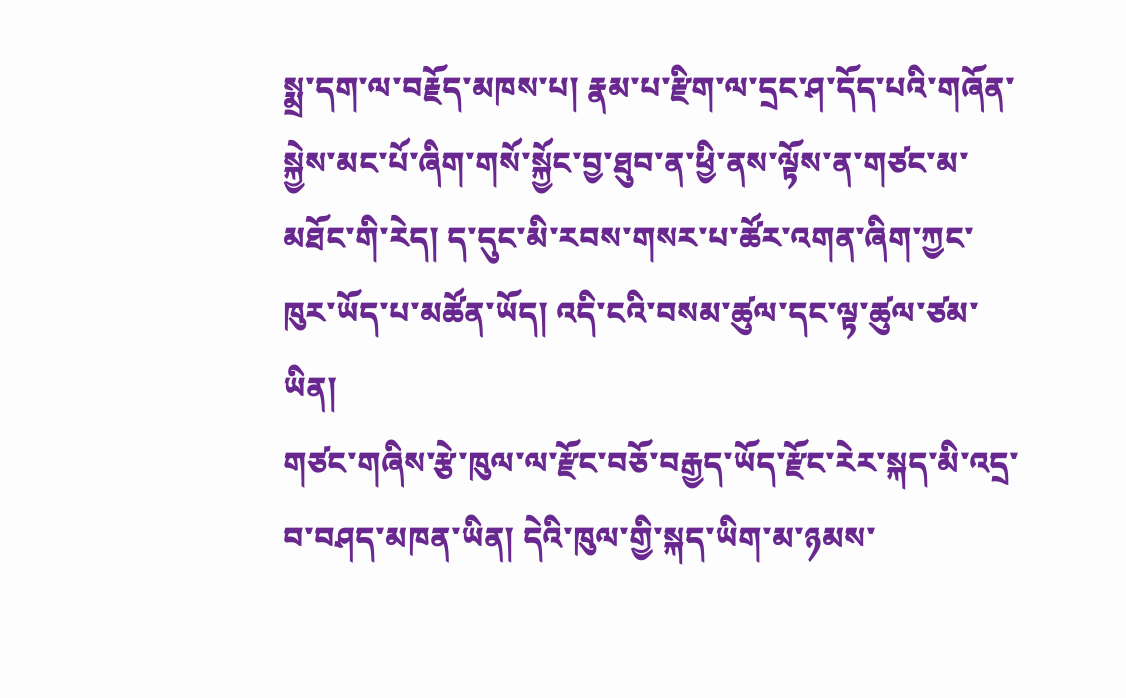སྨྲ་དག་ལ་བརྗོད་མཁས་པ། རྣམ་པ་རྫིག་ལ་དྲང་ཤ་དོད་པའི་གཞོན་སྐྱེས་མང་པོ་ཞིག་གསོ་སྐྱོང་བྱ་ཐུབ་ན་ཕྱི་ནས་ལྟོས་ན་གཙང་མ་མཐོང་གི་རེད། ད་དུང་མི་རབས་གསར་པ་ཚོར་འགན་ཞིག་ཀྱང་ཁུར་ཡོད་པ་མཚོན་ཡོད། འདི་ངའི་བསམ་ཚུལ་དང་ལྟ་ཚུལ་ཙམ་ཡིན།
གཙང་གཞིས་རྩེ་ཁུལ་ལ་རྫོང་བཅོ་བརྒྱད་ཡོད་རྫོང་རེར་སྐད་མི་འདྲ་བ་བཤད་མཁན་ཡིན། དེའི་ཁུལ་གྱི་སྐད་ཡིག་མ་ཉམས་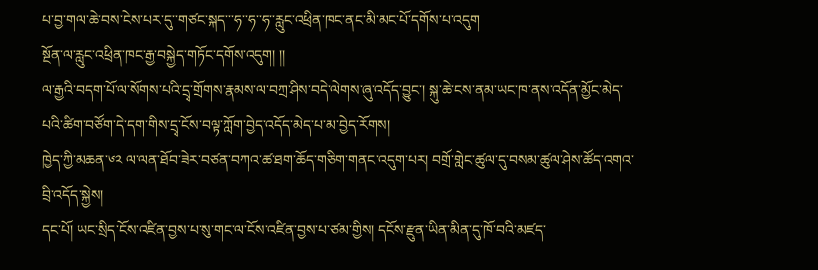པ་བྱ་གལ་ཆེ་བས་ངེས་པར་དུ་་གཙང་སྐད་་་ཧ་་ཧ་་ཧ་་རླུང་འཕྲིན་ཁང་ནང་མི་མང་པོ་དགོས་པ་འདུག
སྔོན་ལ་རླུང་འཕྲིན་ཁང་རྒྱ་བསྐྱེད་གཏོང་དགོས་འདུག། །།
ལ་རྒྱའི་བདག་པོ་ལ་སོགས་པའི་དྲྭ་གྲོགས་རྣམས་ལ་བཀྲ་ཤིས་བདེ་ལེགས་ཞུ་འདོད་བྱུང་། སྐུ་ཆེ་ངས་ནམ་ཡང་ཁ་ནས་འདོན་མྱོང་མེད་པའི་ཚིག་བཙོག་དེ་དག་གིས་དྲྭ་ངོས་བལྟ་ཀློག་བྱེད་འདོད་མེད་པ་མ་བྱེད་རོགས།
ཁྱེད་ཀྱི་མཆན་༦༢ ལ་ལན་ཐོབ་ཟེར་བཙན་བཀའ་ཚ་ཐག་ཆོད་གཅིག་གནང་འདུག་པར། བགྲོ་གླེང་ཚུལ་དུ་བསམ་ཚུལ་ཤེས་ཚོད་འགའ་བྲི་འདོད་སྐྱེས།
དང་པོ། ཡང་སྲིད་ངོས་འཛིན་བྱས་པ་སུ་གང་ལ་ངོས་འཛིན་བྱས་པ་ཙམ་གྱིས། དངོས་རྫུན་ཡིན་མིན་དུ་ཁོ་བའི་མཛད་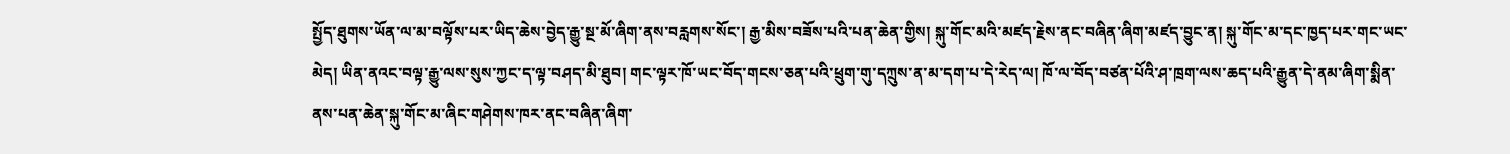སྤྱོད་ཐུགས་ཡོན་ལ་མ་བལྟོས་པར་ཡིད་ཆེས་བྱེད་རྒྱུ་སྔ་མོ་ཞིག་ནས་བརླགས་སོང་། རྒྱ་མིས་བཟོས་པའི་པན་ཆེན་གྱིས། སྐུ་གོང་མའི་མཛད་རྗེས་ནང་བཞིན་ཞིག་མཛད་བྱུང་ན། སྐུ་གོང་མ་དང་ཁྱད་པར་གང་ཡང་མེད། ཡིན་ནའང་བལྟ་རྒྱུ་ལས་སུས་ཀྱང་ད་ལྟ་བཤད་མི་ཐུབ། གང་ལྟར་ཁོ་ཡང་བོད་གངས་ཅན་པའི་ཕྲུག་གུ་དཀྲུས་ན་མ་དག་པ་དེ་རེད་ལ། ཁོ་ལ་བོད་བཙན་པོའི་ཤ་ཁྲག་ལས་ཆད་པའི་རྒྱུན་དེ་ནམ་ཞིག་སྨིན་ནས་པན་ཆེན་སྐུ་གོང་མ་ཞིང་གཤེགས་ཁར་ནང་བཞིན་ཞིག་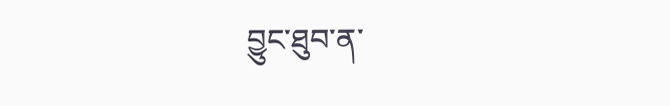བྱུང་ཐུབ་ན་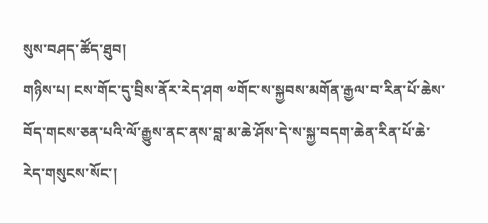སུས་བཤད་ཚོད་ཐུབ།
གཉིས་པ། ངས་གོང་དུ་བྲིས་ནོར་རེད་ཤག ༧གོང་ས་སྐྱབས་མགོན་རྒྱལ་བ་རིན་པོ་ཆེས་བོད་གངས་ཅན་པའི་ལོ་རྒྱུས་ནང་ནས་བླ་མ་ཆེ་ཤོས་དེ་ས་སྐྱ་བདག་ཆེན་རིན་པོ་ཆེ་རེད་གསུངས་སོང་།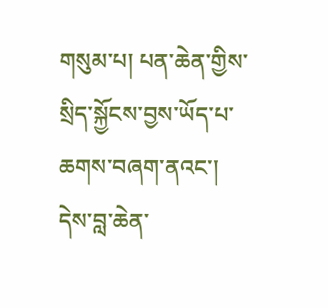གསུམ་པ། པན་ཆེན་གྱིས་སྲིད་སྐྱོངས་བྱས་ཡོད་པ་ཆགས་བཞག་ནའང་། དེས་བླ་ཆེན་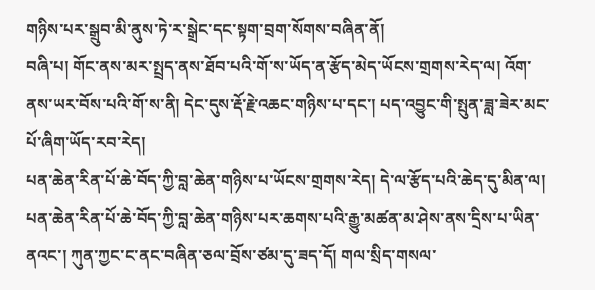གཉིས་པར་སྒྲུབ་མི་ནུས་ཏེ་ར་སྒྲེང་དང་སྟག་བྲག་སོགས་བཞིན་ནོ།
བཞི་པ། གོང་ནས་མར་སྤྲད་ནས་ཐོབ་པའི་གོ་ས་ཡོད་ན་རྩོད་མེད་ཡོངས་གྲགས་རེད་ལ། འོག་ནས་ཡར་བོས་པའི་གོ་ས་ནི། དེང་དུས་རྡོ་རྗེ་འཆང་གཉིས་པ་དང་། པད་འབྱུང་གི་སྤུན་ཟླ་ཟེར་མང་པོ་ཞིག་ཡོད་རབ་རེད།
པན་ཆེན་རིན་པོ་ཆེ་བོད་ཀྱི་བླ་ཆེན་གཉིས་པ་ཡོངས་གྲགས་རེད། དེ་ལ་རྩོད་པའི་ཆེད་དུ་མིན་ལ། པན་ཆེན་རིན་པོ་ཆེ་བོད་ཀྱི་བླ་ཆེན་གཉིས་པར་ཆགས་པའི་རྒྱུ་མཚན་མ་ཤེས་ནས་དྲིས་པ་ཡིན་ནའང་། ཀུན་ཀྱང་ང་ནང་བཞིན་ཅལ་བྲོས་ཙམ་དུ་ཟད་དོ། གལ་སྲིད་གསལ་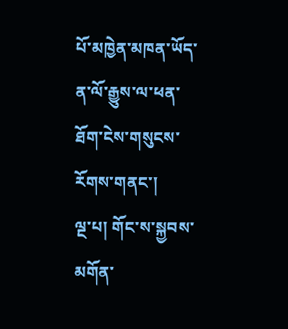པོ་མཁྱེན་མཁན་ཡོད་ན་ལོ་རྒྱུས་ལ་ཕན་ཐོག་ངེས་གསུངས་རོགས་གནང་།
ལྔ་པ། གོང་ས་སྐྱབས་མགོན་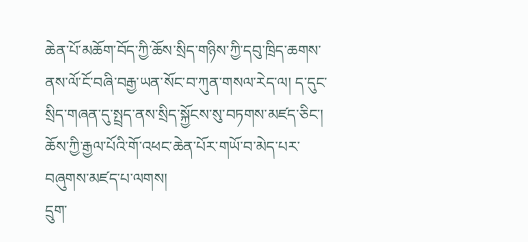ཆེན་པོ་མཆོག་བོད་ཀྱི་ཆོས་སྲིད་གཉིས་ཀྱི་དབུ་ཁྲིད་ཆགས་ནས་ལོ་ངོ་བཞི་བརྒྱ་ཡན་སོང་བ་ཀུན་གསལ་རེད་ལ། ད་དུང་སྲིད་གཞན་དུ་སྤྲད་ནས་སྲིད་སྐྱོངས་སུ་བཏགས་མཛད་ཅིང་། ཆོས་ཀྱི་རྒྱལ་པོའི་གོ་འཕང་ཆེན་པོར་གཡོ་བ་མེད་པར་བཞུགས་མཛད་པ་ལགས།
དྲུག་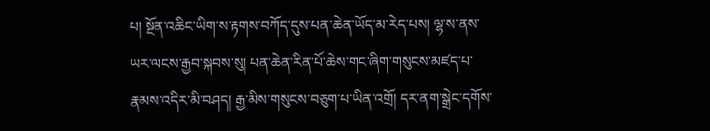པ། སྔོན་འཆིང་ཡིག་ས་རྟགས་བཀོད་དུས་པན་ཆེན་ཡོད་མ་རེད་པས། ལྷ་ས་ནས་ཡར་ལངས་རྒྱབ་སྐབས་སུ། པན་ཆེན་རིན་པོ་ཆེས་གང་ཞིག་གསུངས་མཛད་པ་རྣམས་འདིར་མི་བཤད། རྒྱ་མིས་གསུངས་བཅུག་པ་ཡིན་འགྲོ། དར་ནག་སྒྲེང་དགོས་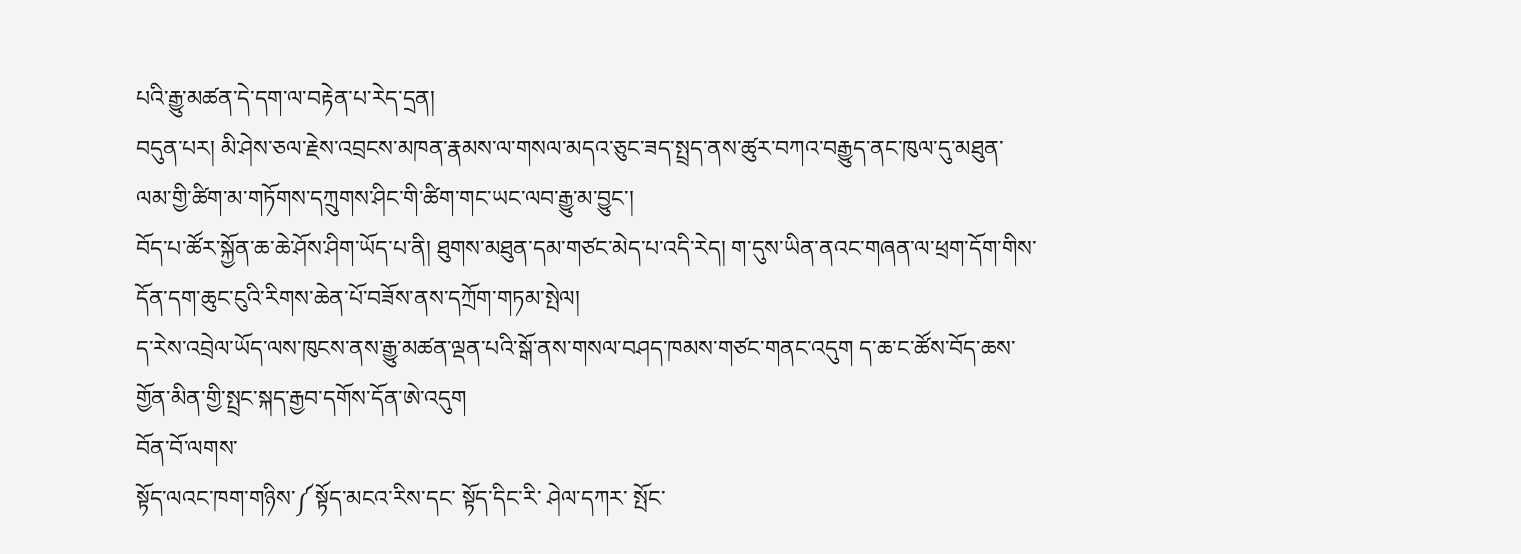པའི་རྒྱུ་མཚན་དེ་དག་ལ་བརྟེན་པ་རེད་དྲན།
བདུན་པར། མི་ཤེས་ཅལ་རྗེས་འབྲངས་མཁན་རྣམས་ལ་གསལ་མདའ་ཅུང་ཟད་སྤྲད་ནས་ཚུར་བཀའ་བརྒྱུད་ནང་ཁུལ་དུ་མཐུན་ལམ་གྱི་ཚིག་མ་གཏོགས་དཀྲུགས་ཤིང་གི་ཚིག་གང་ཡང་ལབ་རྒྱུ་མ་བྱུང་།
བོད་པ་ཚོར་སྐྱོན་ཆ་ཆེ་ཤོས་ཤིག་ཡོད་པ་ནི། ཐུགས་མཐུན་དམ་གཙང་མེད་པ་འདི་རེད། ག་དུས་ཡིན་ནའང་གཞན་ལ་ཕྲག་དོག་གིས་དོན་དག་ཆུང་ངུའི་རིགས་ཆེན་པོ་བཟོས་ནས་དཀྲོག་གཏམ་སྤེལ།
ད་རེས་འབྲེལ་ཡོད་ལས་ཁུངས་ནས་རྒྱུ་མཚན་ལྡན་པའི་སྒོ་ནས་གསལ་བཤད་ཁམས་གཙང་གནང་འདུག ད་ཆ་ང་ཚོས་བོད་ཆས་གྱོན་མིན་གྱི་སྤྲང་སྐད་རྒྱབ་དགོས་དོན་ཨེ་འདུག
བོན་བོ་ལགས་
སྟོད་ལའང་ཁག་གཉིས་༼སྟོད་མངའ་རིས་དང་ སྟོད་དིང་རི་ ཤེལ་དཀར་ སྤོང་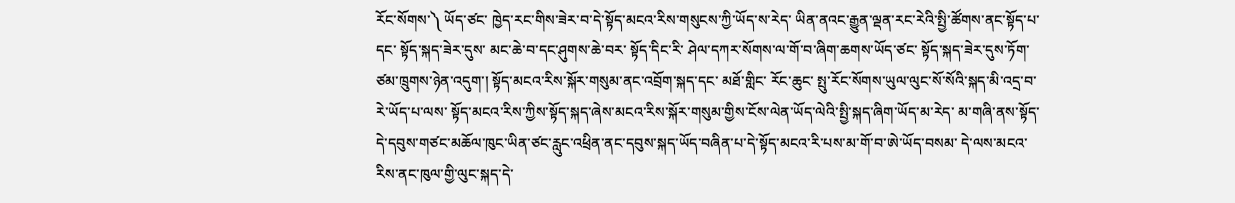རོང་སོགས་༽ ཡོད་ཙང་ ཁྱེད་རང་གིས་ཟེར་བ་དེ་སྟོད་མངའ་རིས་གསུངས་ཀྱི་ཡོད་ས་རེད་ ཡིན་ནའང་རྒྱུན་ལྡན་རང་རེའི་སྤྱི་ཚོགས་ནང་སྟོད་པ་དང་ སྟོད་སྐད་ཟེར་དུས་ མང་ཆེ་བ་དང་ཤུགས་ཆེ་བར་ སྟོད་དིང་རི་ ཤེལ་དཀར་སོགས་ལ་གོ་བ་ཞིག་ཆགས་ཡོད་ཙང་ སྟོད་སྐད་ཟེར་དུས་ཏོག་ཙམ་ཁྲུགས་ཉེན་འདུག་། སྟོད་མངའ་རིས་སྐོར་གསུམ་ནང་འབྲོག་སྐད་དང་ མཐོ་གླིང་ རོང་ཆུང་ སྤུ་རོང་སོགས་ཡུལ་ལུང་སོ་སོའི་སྐད་མི་འདྲ་བ་རེ་ཡོད་པ་ལས་ སྟོད་མངའ་རིས་ཀྱིས་སྟོད་སྐད་ཞེས་མངའ་རིས་སྐོར་གསུམ་གྱིས་ངོས་ལེན་ཡོད་ལེའི་སྤྱི་སྐད་ཞིག་ཡོད་མ་རེད་ མ་གཞི་ནས་སྟོད་དེ་དབུས་གཙང་མཆོལ་ཁུང་ཡིན་ཙང་རླུང་འཕྲིན་ནང་དབུས་སྐད་ཡོད་བཞིན་པ་དེ་སྟོད་མངའ་རི་པས་མ་གོ་བ་ཨེ་ཡོད་བསམ་ དེ་ལས་མངའ་རིས་ནང་ཁུལ་གྱི་ལུང་སྐད་དེ་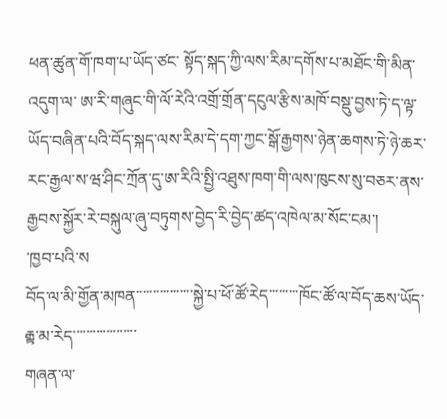ཕན་ཚུན་གོ་ཁག་པ་ཡོད་ཙང་ སྟོད་སྐད་ཀྱི་ལས་རིམ་དགོས་པ་མཐོང་གི་མིན་འདུག་ལ་ ཨ་རི་གཞུང་གི་ལོ་རེའི་འགྲོ་གྲོན་དངུལ་རྩིས་མཁོ་བསྡུ་བྱས་ཏེ་ད་ལྟ་ཡོད་བཞིན་པའི་བོད་སྐད་ལས་རིམ་དེ་དག་ཀྱང་སྒོ་རྒྱགས་ཉེན་ཆགས་ཏེ་ཉེ་ཆར་རང་རྒྱལ་ས་ཝ་ཤིང་ཀྲོན་དུ་ཨ་རིའི་སྤྱི་འཐུས་ཁག་གི་ལས་ཁུངས་སུ་བཅར་ནས་རྒྱབས་སྐྱོར་རེ་བསྐུལ་ཞུ་བཏུགས་བྱེད་རི་བྱེད་ཚད་འཁེལ་མ་སོང་ངམ་།
་ཁྱབ་པའི་ས
བོད་ལ་མི་གྱོན་མཁན་་་་་་་་་་་་་་་་་སྐྱེ་པ་ཕོ་ཚོ་རེད་་་་་་་་་ཁོང་ཚོ་ལ་བོད་ཆས་ཡོད་རྒྟ་མ་རེད་་་་་་་་་་་་་་་་་་་
གཞན་ལ་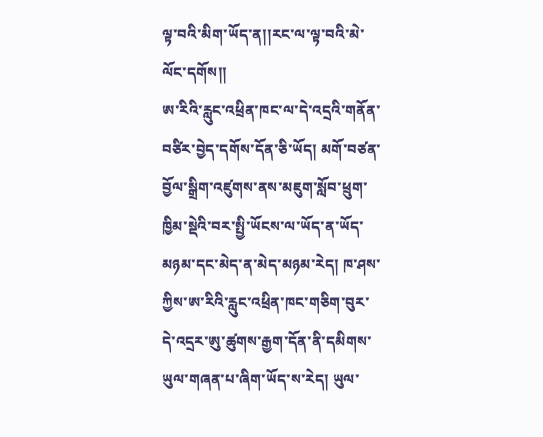ལྟ་བའི་མིག་ཡོད་ན།།རང་ལ་ལྟ་བའི་མེ་ལོང་དགོས།།
ཨ་རིའི་རླུང་འཕྲིན་ཁང་ལ་དེ་འདྲའི་གནོན་བཙིར་བྱེད་དགོས་དོན་ཅི་ཡོད། མགོ་བཙན་བྱོལ་སྒྲིག་འཛུགས་ནས་མཇུག་སློབ་ཕྲུག་ཁྱིམ་སྡེའི་བར་སྤྱི་ཡོངས་ལ་ཡོད་ན་ཡོད་མཉམ་དང་མེད་ན་མེད་མཉམ་རེད། ཁ་ཤས་ཀྱིས་ཨ་རིའི་རླུང་འཕྲིན་ཁང་གཅིག་བུར་དེ་འདྲར་ཨུ་ཚུགས་རྒྱག་དོན་ནི་དམིགས་ཡུལ་གཞན་པ་ཞིག་ཡོད་ས་རེད། ཡུལ་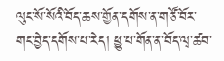ལུང་སོ་སོའི་བོད་ཆས་གྱོན་དགོས་ན་གཙོ་བོར་གང་བྱེད་དགོས་པ་རེད། ཕྱུ་པ་གོན་ན་བོད་ལྭ་ཚབ་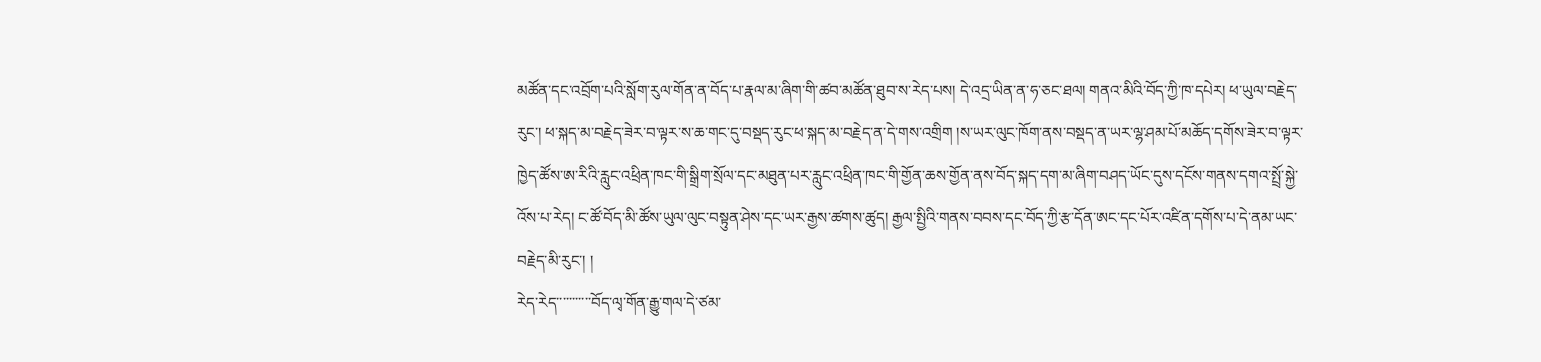མཚོན་དང་འབྲོག་པའི་སློག་རུལ་གོན་ན་བོད་པ་རྣལ་མ་ཞིག་གི་ཚབ་མཚོན་ཐུབ་ས་རེད་པས། དེ་འདྲ་ཡིན་ན་ཧ་ཅང་ཐལ། གནའ་མིའི་བོད་ཀྱི་ཁ་དཔེར། ཕ་ཡུལ་བརྗེད་རུང་། ཕ་སྐད་མ་བརྗེད་ཟེར་བ་ལྟར་ས་ཆ་གང་དུ་བསྡད་རུང་ཕ་སྐད་མ་བརྗེད་ན་དེ་གས་འགྲིག །ས་ཡར་ལུང་ཁོག་ནས་བསྡད་ན་ཡར་ལྷ་ཤམ་པོ་མཆོད་དགོས་ཟེར་བ་ལྟར་ཁྱེད་ཚོས་ཨ་རིའི་རླུང་འཕྲིན་ཁང་གི་སྒྲིག་སྲོལ་དང་མཐུན་པར་རླུང་འཕྲིན་ཁང་གི་གྱོན་ཆས་གྱོན་ནས་བོད་སྐད་དག་མ་ཞིག་བཤད་ཡོང་དུས་དངོས་གནས་དགའ་སྤྲོ་སྐྱེ་འོས་པ་རེད། ང་ཚོ་བོད་མི་ཚོས་ཡུལ་ལུང་བསྟུན་ཤེས་དང་ཡར་རྒྱས་ཚགས་ཚུད། རྒྱལ་སྤྱིའི་གནས་བབས་དང་བོད་ཀྱི་རྩ་དོན་ཨང་དང་པོར་འཛིན་དགོས་པ་དེ་ནམ་ཡང་བརྗེད་མི་རུང་། །
རེད་རེད་་་་་་་་་་་བོད་ལྭ་གོན་རྒྱུ་གལ་དེ་ཙམ་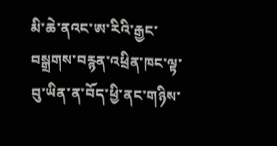མི་ཆེ་ནའང་ཨ་རིའི་རྒྱང་བསྒྲགས་བརྙན་འཕྲིན་ཁང་ལྟ་བུ་ཡིན་ན་བོད་ཕྱི་ནང་གཉིས་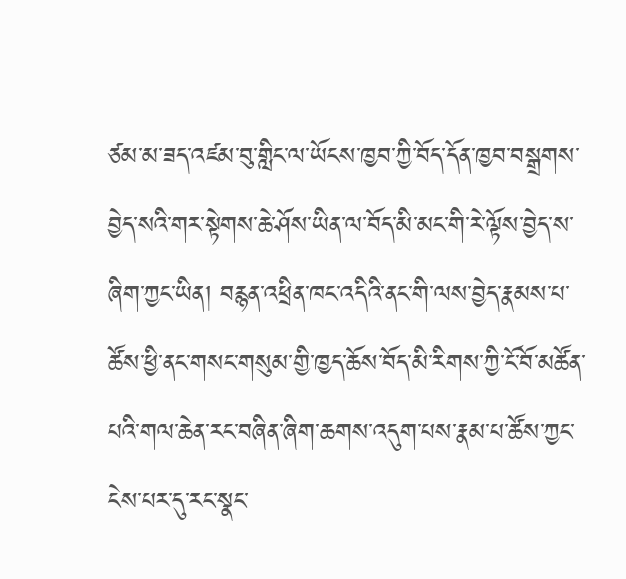ཙམ་མ་ཟད་འཛམ་བུ་གླིང་ལ་ཡོངས་ཁྱབ་ཀྱི་བོད་དོན་ཁྱབ་བསྒྲགས་བྱེད་སའི་གར་སྟེགས་ཆེ་ཤོས་ཡིན་ལ་བོད་མི་མང་གི་རེ་ལྟོས་བྱེད་ས་ཞིག་ཀྱང་ཡིན། བརྙན་འཕྲིན་ཁང་འདིའི་ནང་གི་ལས་བྱེད་རྣམས་པ་ཚོས་ཕྱི་ནང་གསང་གསུམ་གྱི་ཁྱད་ཆོས་བོད་མི་རིགས་ཀྱི་ངོ་བོ་མཚོན་པའི་གལ་ཆེན་རང་བཞིན་ཞིག་ཆགས་འདུག་པས་རྣམ་པ་ཚོས་ཀྱང་ངེས་པར་དུ་རང་སྣང་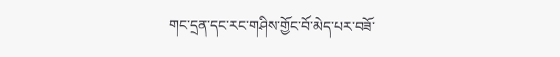གང་དྲན་དང་རང་གཤིས་གྱོང་བོ་མེད་པར་བཟོ་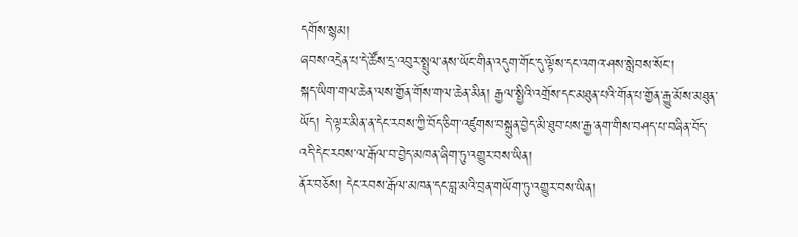དགོས་སྙམ།
ཞབས་འདྲེན་པ་དེ་ཚོས་དྲ་འབུར་སྤྲུལ་ནས་ཡོང་གིན་འདུག་གོང་དུ་ལྟོས་དང་འགའ་ཤས་སླེབས་སོང་།
སྐད་ཡིག་གལ་ཆེན་ལས་གྱོན་གོས་གལ་ཆེན་མིན། རྒྱལ་སྤྱིའི་འགྲོས་དང་མཐུན་པའི་གོན་པ་གྱོན་རྒྱུ་མོས་མཐུན་ཡོད། དེ་ལྟར་མིན་ན་དེང་རབས་ཀྱི་བོད་ཅིག་འཛུགས་བསྐྲུན་བྱེད་མི་ཐུབ་པས་རྒྱ་ནག་གིས་བཤད་པ་བཞིན་བོད་འདི་དེང་རབས་ལ་རྒོལ་བ་བྱེད་མཁན་ཞིག་ཏུ་འགྱུར་བས་ཡིན།
ནོར་བཅོས། དེང་རབས་རྒོལ་མཁན་དང་བླ་མའི་བྲན་གཡོག་ཏུ་འགྱུར་བས་ཡིན།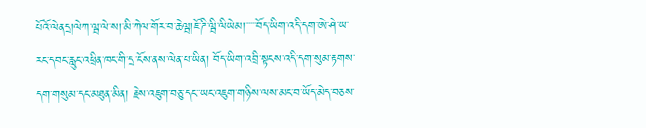པོའོ་ལེནདྲ།ལེཀ་ལྦ་ལེ་ས།་མི་ཀེལ་གོར་བ་ཆེལྦ།ཇོ་ཌི་ལྦི་ལིཡེམ།་་་་་བོད་ཡིག་འདི་དག་ཨེ་ཤེ་ཡ་རང་དབང་རླུང་འཕྲིན་ཁང་གི་དྲ་ངོས་ནས་ལེན་པ་ཡིན། བོད་ཡིག་འབྲི་སྟངས་འདི་དག་སུམ་རྟགས་དག་གསུམ་དང་མཐུན་མིན། རྗེས་འཇུག་བཅུ་དང་་ཡང་འཇུག་གཉིས་ལས་མང་བ་ཡོད་མེད་བཅས་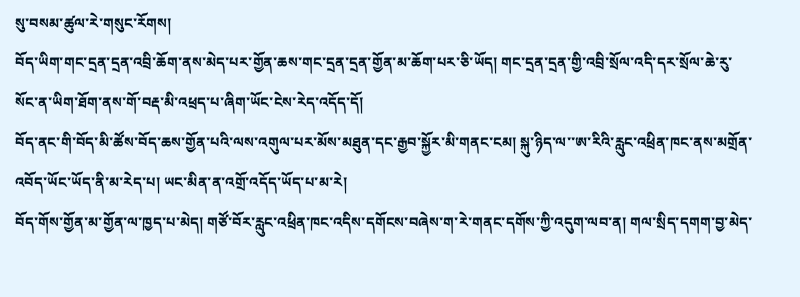སུ་བསམ་ཚུལ་རེ་གསུང་རོགས།
བོད་ཡིག་གང་དྲན་དྲན་འབྲི་ཆོག་ནས་མེད་པར་གྱོན་ཆས་གང་དྲན་དྲན་གྱོན་མ་ཆོག་པར་ཅི་ཡོད། གང་དྲན་དྲན་གྱི་འབྲི་སྲོལ་འདི་དར་སྲོལ་ཆེ་རུ་སོང་ན་ཡིག་ཐོག་ནས་གོ་བརྡ་མི་འཕྲད་པ་ཞིག་ཡོང་ངེས་རེད་འདོད་དོ།
བོད་ནང་གི་བོད་མི་ཚོས་བོད་ཆས་གྱོན་པའི་ལས་འགུལ་པར་མོས་མཐུན་དང་རྒྱབ་སྐྱོར་མི་གནང་ངམ། སྐུ་ཉིད་ལ་་ཨ་རིའི་རླུང་འཕྲིན་ཁང་ནས་མགྲོན་འབོད་ཡོང་ཡོད་ནི་མ་རེད་པ། ཡང་མིན་ན་འགྲོ་འདོད་ཡོད་པ་མ་རེ།
བོད་གོས་གྱོན་མ་གྱོན་ལ་ཁྱད་པ་མེད། གཙོ་བོར་རླུང་འཕྲིན་ཁང་འདིས་དགོངས་བཞེས་ག་རེ་གནང་དགོས་ཀྱི་འདུག་ལབ་ན། གལ་སྲིད་དགག་བྱ་མེད་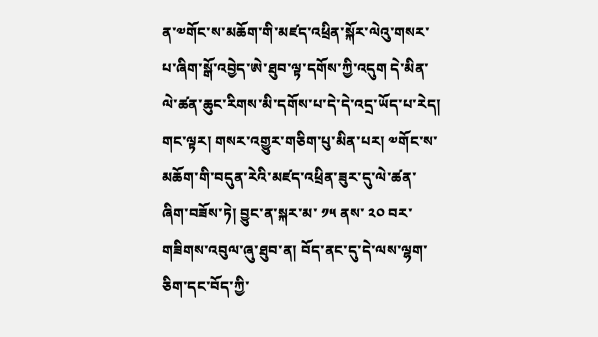ན་༧གོང་ས་མཆོག་གི་མཛད་འཕྲིན་སྐོར་ལེའུ་གསར་པ་ཞིག་སྒོ་འབྱེད་ཨེ་ཐུབ་ལྟ་དགོས་ཀྱི་འདུག དེ་མིན་ལེ་ཚན་ཆུང་རིགས་མི་དགོས་པ་དེ་དེ་འདྲ་ཡོད་པ་རེད། གང་ལྟར། གསར་འགྱུར་གཅིག་པུ་མིན་པར། ༧གོང་ས་མཆོག་གི་བདུན་རེའི་མཛད་འཕྲིན་ཟུར་དུ་ལེ་ཚན་ཞིག་བཟོས་ཏེ། བྱུང་ན་སྐར་མ་ ༡༥ ནས་ ༢༠ བར་གཟིགས་འབུལ་ཞུ་ཐུབ་ན། བོད་ནང་དུ་དེ་ལས་ལྷག་ཅིག་དང་བོད་ཀྱི་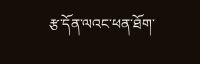རྩ་དོན་ལའང་ཕན་ཐོག་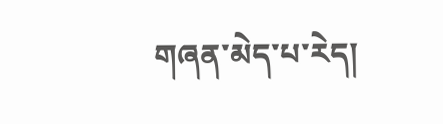གཞན་མེད་པ་རེད།